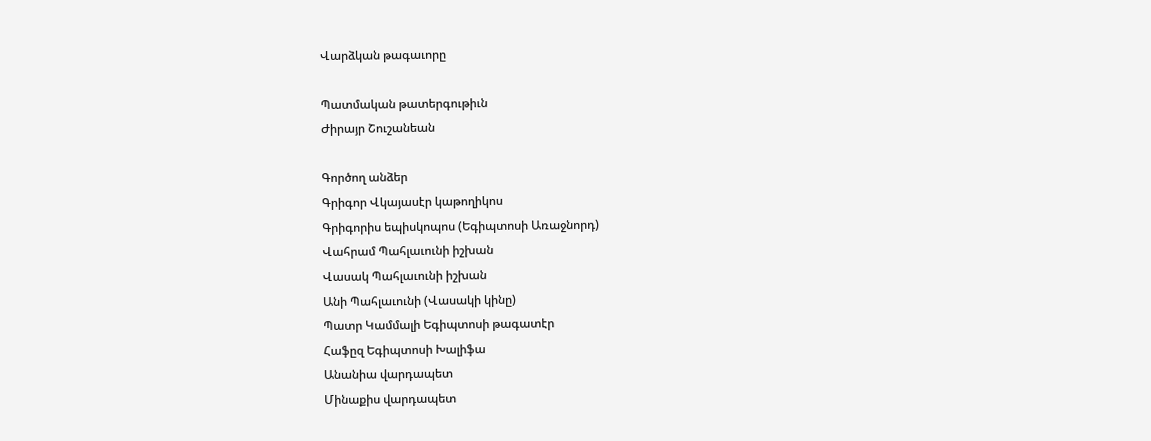Վարձկան թագաւորը

Պատմական թատերգութիւն
Ժիրայր Շուշանեան

Գործող անձեր
Գրիգոր Վկայասէր կաթողիկոս
Գրիգորիս եպիսկոպոս (Եգիպտոսի Առաջնորդ)
Վահրամ Պահլաւունի իշխան
Վասակ Պահլաւունի իշխան
Անի Պահլաւունի (Վասակի կինը)
Պատր Կամմալի Եգիպտոսի թագատէր
Հաֆըզ Եգիպտոսի Խալիֆա
Անանիա վարդապետ
Մինաքիս վարդապետ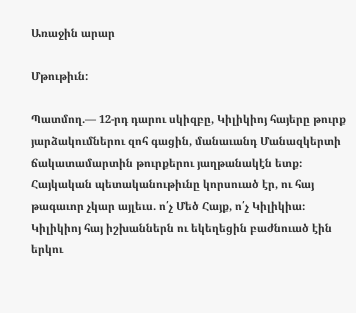Առաջին արար

Մթութիւն:

Պատմող.— 12-րդ դարու սկիզբը, Կիլիկիոյ հայերը թուրք յարձակումներու զոհ գացին, մանաւանդ Մանազկերտի ճակատամարտին թուրքերու յաղթանակէն ետք։
Հայկական պետականութիւնը կորսուած էր, ու հայ թագաւոր չկար այլեւս. ո՛չ Մեծ Հայք, ո՛չ Կիլիկիա։ Կիլիկիոյ հայ իշխաններն ու եկեղեցին բաժնուած էին երկու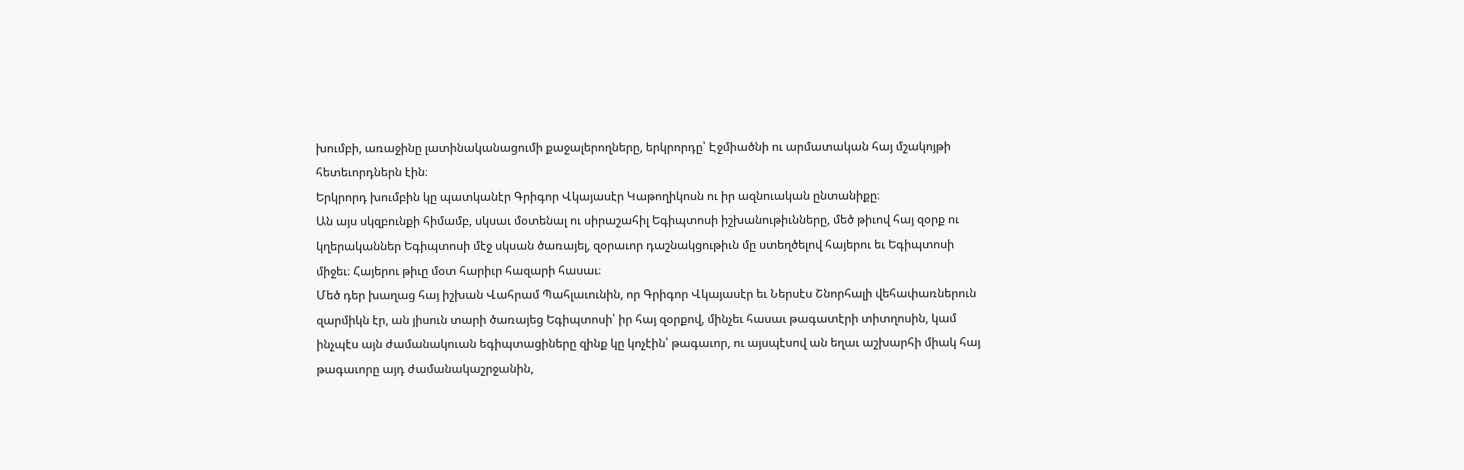խումբի, առաջինը լատինականացումի քաջալերողները, երկրորդը՝ Էջմիածնի ու արմատական հայ մշակոյթի հետեւորդներն էին։
Երկրորդ խումբին կը պատկանէր Գրիգոր Վկայասէր Կաթողիկոսն ու իր ազնուական ընտանիքը։
Ան այս սկզբունքի հիմամբ, սկսաւ մօտենալ ու սիրաշահիլ Եգիպտոսի իշխանութիւնները, մեծ թիւով հայ զօրք ու կղերականներ Եգիպտոսի մէջ սկսան ծառայել, զօրաւոր դաշնակցութիւն մը ստեղծելով հայերու եւ Եգիպտոսի միջեւ։ Հայերու թիւը մօտ հարիւր հազարի հասաւ։
Մեծ դեր խաղաց հայ իշխան Վահրամ Պահլաւունին, որ Գրիգոր Վկայասէր եւ Ներսէս Շնորհալի վեհափառներուն զարմիկն էր, ան յիսուն տարի ծառայեց Եգիպտոսի՝ իր հայ զօրքով, մինչեւ հասաւ թագատէրի տիտղոսին, կամ ինչպէս այն ժամանակուան եգիպտացիները զինք կը կոչէին՝ թագաւոր, ու այսպէսով ան եղաւ աշխարհի միակ հայ թագաւորը այդ ժամանակաշրջանին,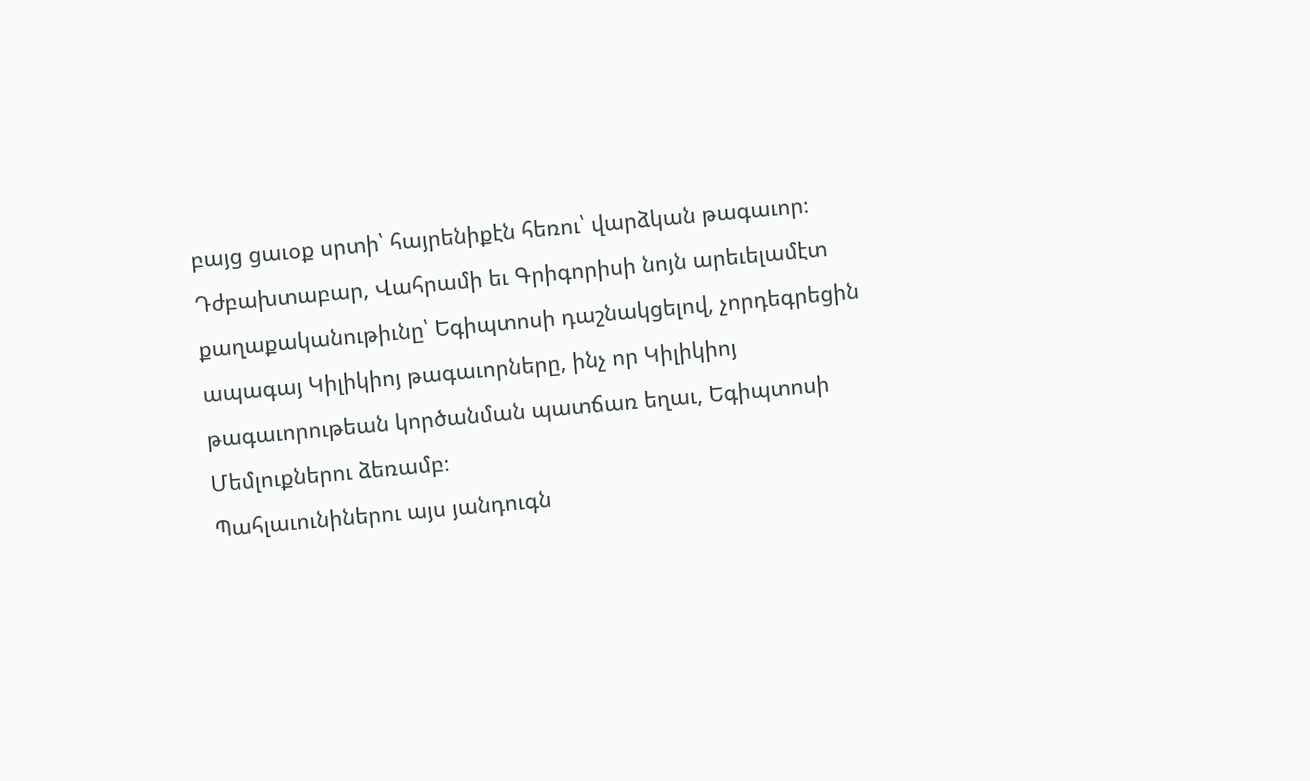բայց ցաւօք սրտի՝ հայրենիքէն հեռու՝ վարձկան թագաւոր։
Դժբախտաբար, Վահրամի եւ Գրիգորիսի նոյն արեւելամէտ քաղաքականութիւնը՝ Եգիպտոսի դաշնակցելով, չորդեգրեցին ապագայ Կիլիկիոյ թագաւորները, ինչ որ Կիլիկիոյ թագաւորութեան կործանման պատճառ եղաւ, Եգիպտոսի Մեմլուքներու ձեռամբ։
Պահլաւունիներու այս յանդուգն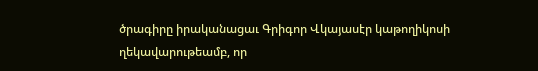ծրագիրը իրականացաւ Գրիգոր Վկայասէր կաթողիկոսի ղեկավարութեամբ, որ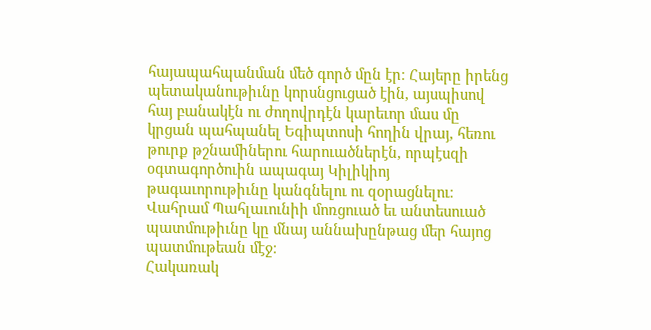հայապահպանման մեծ գործ մըն էր։ Հայերը իրենց պետականութիւնը կորսնցուցած էին, այսպիսով հայ բանակէն ու ժողովրդէն կարեւոր մաս մը կրցան պահպանել Եգիպտոսի հողին վրայ, հեռու թուրք թշնամիներու հարուածներէն, որպէսզի օգտագործուին ապագայ Կիլիկիոյ թագաւորութիւնը կանգնելու ու զօրացնելու։
Վահրամ Պահլաւունիի մոռցուած եւ անտեսուած պատմութիւնը կը մնայ աննախընթաց մեր հայոց պատմութեան մէջ։
Հակառակ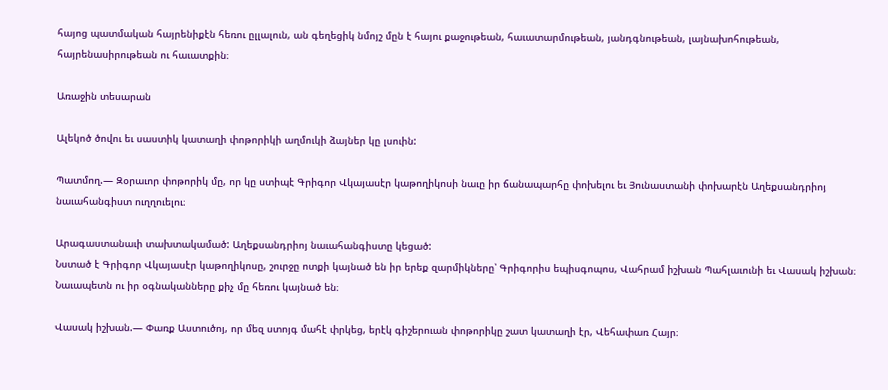հայոց պատմական հայրենիքէն հեռու ըլլալուն, ան գեղեցիկ նմոյշ մըն է հայու քաջութեան, հաւատարմութեան, յանդգնութեան, լայնախոհութեան, հայրենասիրութեան ու հաւատքին։

Առաջին տեսարան

Ալեկոծ ծովու եւ սաստիկ կատաղի փոթորիկի աղմուկի ձայներ կը լսուին:

Պատմող.— Զօրաւոր փոթորիկ մը, որ կը ստիպէ Գրիգոր Վկայասէր կաթողիկոսի նաւը իր ճանապարհը փոխելու եւ Յունաստանի փոխարէն Աղեքսանդրիոյ նաւահանգիստ ուղղուելու։

Արագաստանաւի տախտակամած: Աղեքսանդրիոյ նաւահանգիստը կեցած:
Նստած է Գրիգոր Վկայասէր կաթողիկոսը, շուրջը ոտքի կայնած են իր երեք զարմիկները՝ Գրիգորիս եպիսգոպոս, Վահրամ իշխան Պահլաւունի եւ Վասակ իշխան։ Նաւապետն ու իր օգնականները քիչ մը հեռու կայնած են։

Վասակ իշխան.— Փառք Աստուծոյ, որ մեզ ստոյգ մահէ փրկեց, երէկ գիշերուան փոթորիկը շատ կատաղի էր, Վեհափառ Հայր։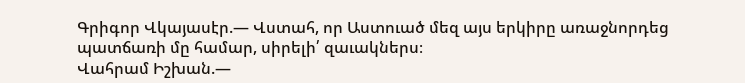Գրիգոր Վկայասէր.— Վստահ, որ Աստուած մեզ այս երկիրը առաջնորդեց պատճառի մը համար, սիրելի՛ զաւակներս։
Վահրամ Իշխան.—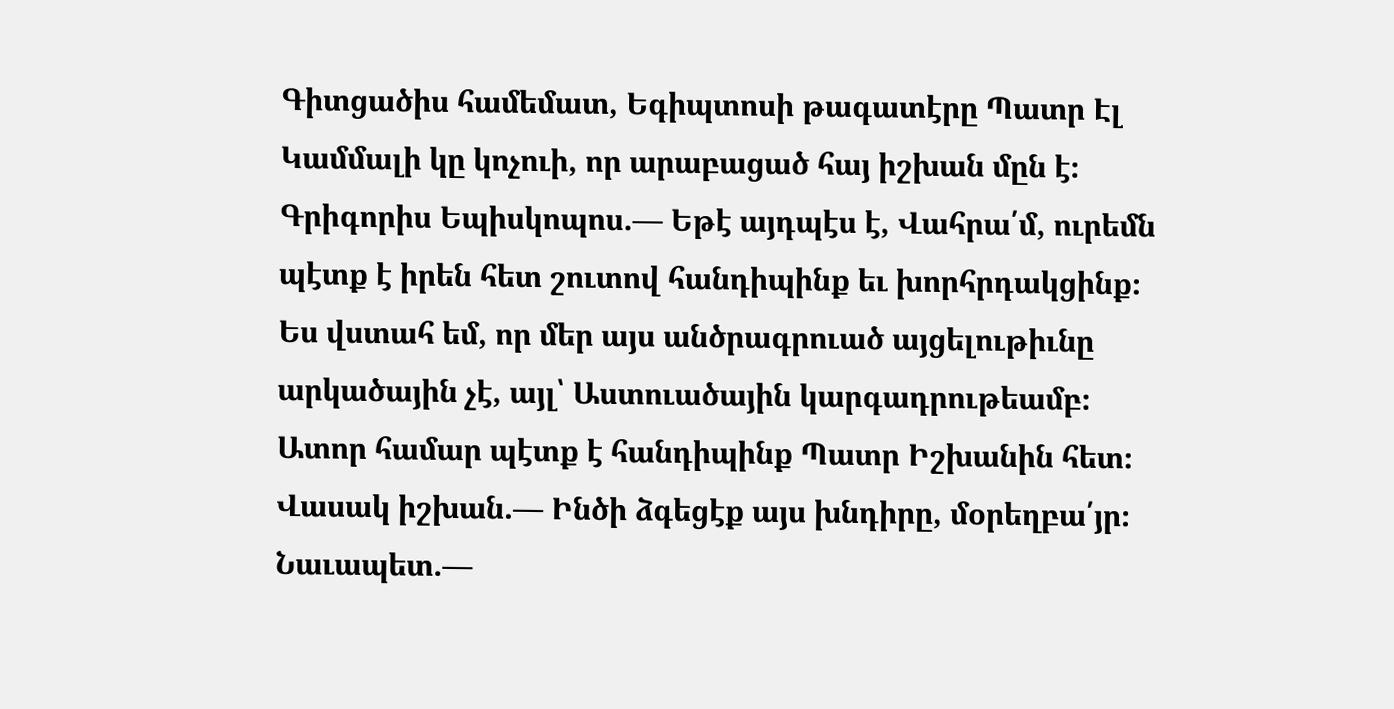Գիտցածիս համեմատ, Եգիպտոսի թագատէրը Պատր Էլ Կամմալի կը կոչուի, որ արաբացած հայ իշխան մըն է։
Գրիգորիս Եպիսկոպոս.— Եթէ այդպէս է, Վահրա՛մ, ուրեմն պէտք է իրեն հետ շուտով հանդիպինք եւ խորհրդակցինք։ Ես վստահ եմ, որ մեր այս անծրագրուած այցելութիւնը արկածային չէ, այլ՝ Աստուածային կարգադրութեամբ։ Ատոր համար պէտք է հանդիպինք Պատր Իշխանին հետ։
Վասակ իշխան.— Ինծի ձգեցէք այս խնդիրը, մօրեղբա՛յր։
Նաւապետ.—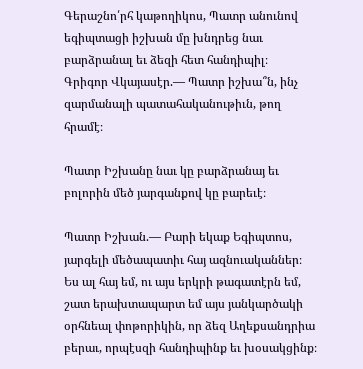Գերաշնո՛րհ կաթողիկոս, Պատր անունով եգիպտացի իշխան մը խնդրեց նաւ բարձրանալ եւ ձեզի հետ հանդիպիլ։
Գրիգոր Վկայասէր.— Պատր իշխա՞ն, ինչ զարմանալի պատահականութիւն, թող հրամէ։

Պատր Իշխանը նաւ կը բարձրանայ եւ բոլորին մեծ յարգանքով կը բարեւէ։

Պատր Իշխան.— Բարի եկաք Եգիպտոս, յարգելի մեծապատիւ հայ ազնուականներ։ Ես ալ հայ եմ, ու այս երկրի թագատէրն եմ, շատ երախտապարտ եմ այս յանկարծակի օրհնեալ փոթորիկին, որ ձեզ Աղեքսանդրիա բերաւ, որպէսզի հանդիպինք եւ խօսակցինք։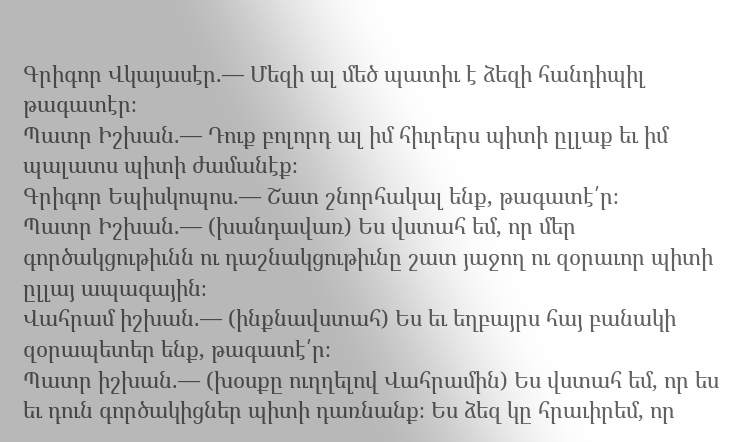Գրիգոր Վկայասէր.— Մեզի ալ մեծ պատիւ է ձեզի հանդիպիլ թագատէր։
Պատր Իշխան.— Դուք բոլորդ ալ իմ հիւրերս պիտի ըլլաք եւ իմ պալատս պիտի ժամանէք։
Գրիգոր Եպիսկոպոս.— Շատ շնորհակալ ենք, թագատէ՛ր։
Պատր Իշխան.— (խանդավառ) Ես վստահ եմ, որ մեր գործակցութիւնն ու դաշնակցութիւնը շատ յաջող ու զօրաւոր պիտի ըլլայ ապագային։
Վահրամ իշխան.— (ինքնավստահ) Ես եւ եղբայրս հայ բանակի զօրապետեր ենք, թագատէ՛ր։
Պատր իշխան.— (խօսքը ուղղելով Վահրամին) Ես վստահ եմ, որ ես եւ դուն գործակիցներ պիտի դառնանք։ Ես ձեզ կը հրաւիրեմ, որ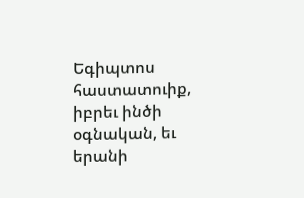Եգիպտոս հաստատուիք, իբրեւ ինծի օգնական, եւ երանի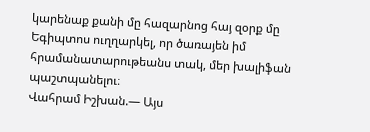կարենաք քանի մը հազարնոց հայ զօրք մը Եգիպտոս ուղղարկել, որ ծառայեն իմ հրամանատարութեանս տակ, մեր խալիֆան պաշտպանելու։
Վահրամ Իշխան.— Այս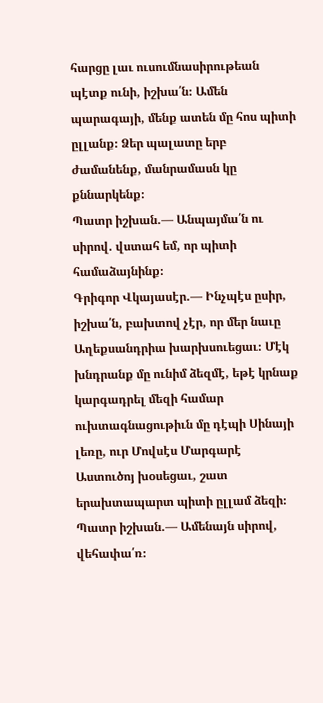հարցը լաւ ուսումնասիրութեան պէտք ունի, իշխա՛ն։ Ամեն պարագայի, մենք ատեն մը հոս պիտի ըլլանք։ Ձեր պալատը երբ ժամանենք, մանրամասն կը քննարկենք։
Պատր իշխան.— Անպայմա՛ն ու սիրով. վստահ եմ, որ պիտի համաձայնինք։
Գրիգոր Վկայասէր.— Ինչպէս ըսիր, իշխա՛ն, բախտով չէր, որ մեր նաւը Աղեքսանդրիա խարխսուեցաւ։ Մէկ խնդրանք մը ունիմ ձեզմէ, եթէ կրնաք կարգադրել մեզի համար ուխտագնացութիւն մը դէպի Սինայի լեռը, ուր Մովսէս Մարգարէ Աստուծոյ խօսեցաւ, շատ երախտապարտ պիտի ըլլամ ձեզի։
Պատր իշխան.— Ամենայն սիրով, վեհափա՛ռ։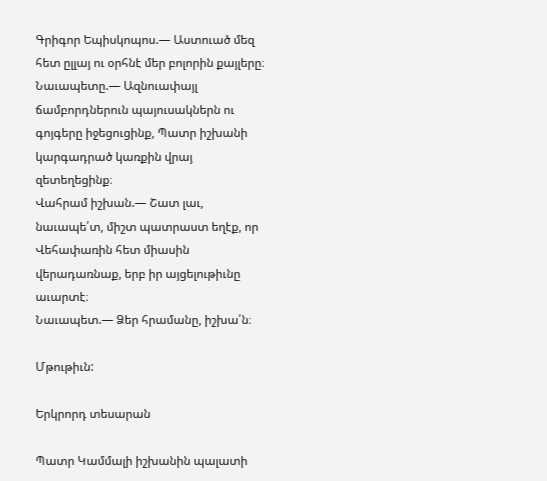Գրիգոր Եպիսկոպոս.— Աստուած մեզ հետ ըլլայ ու օրհնէ մեր բոլորին քայլերը։
Նաւապետը.— Ազնուափայլ ճամբորդներուն պայուսակներն ու գոյգերը իջեցուցինք, Պատր իշխանի կարգադրած կառքին վրայ զետեղեցինք։
Վահրամ իշխան.— Շատ լաւ, նաւապե՛տ, միշտ պատրաստ եղէք, որ Վեհափառին հետ միասին վերադառնաք, երբ իր այցելութիւնը աւարտէ։
Նաւապետ.— Ձեր հրամանը, իշխա՛ն։

Մթութիւն:

Երկրորդ տեսարան

Պատր Կամմալի իշխանին պալատի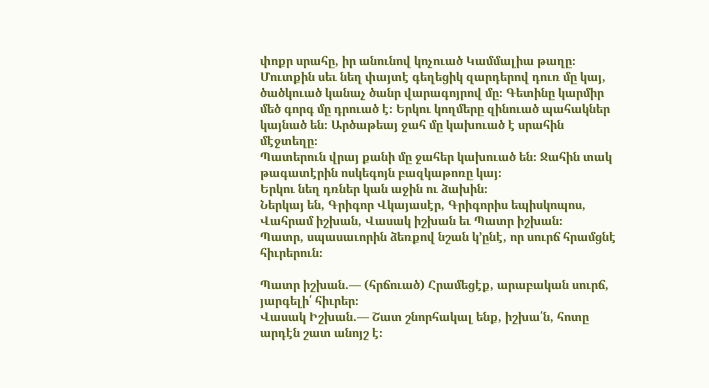փոքր սրահը, իր անունով կոչուած Կամմալիա թաղը։
Մուտքին սեւ նեղ փայտէ գեղեցիկ զարդերով դուռ մը կայ, ծածկուած կանաչ ծանր վարագոյրով մը։ Գետինը կարմիր մեծ գորգ մը դրուած է։ Երկու կողմերը զինուած պահակներ կայնած են։ Արծաթեայ ջահ մը կախուած է սրահին մէջտեղը։
Պատերուն վրայ քանի մը ջահեր կախուած են։ Ջահին տակ թագատէրին ոսկեգոյն բազկաթոռը կայ։
Երկու նեղ դռներ կան աջին ու ձախին։
Ներկայ են, Գրիգոր Վկայասէր, Գրիգորիս եպիսկոպոս, Վահրամ իշխան, Վասակ իշխան եւ Պատր իշխան։
Պատր, սպասաւորին ձեռքով նշան կ՚ընէ, որ սուրճ հրամցնէ հիւրերուն։

Պատր իշխան.— (հրճուած) Հրամեցէք, արաբական սուրճ, յարգելի՛ հիւրեր։
Վասակ Իշխան.— Շատ շնորհակալ ենք, իշխա՛ն, հոտը արդէն շատ անոյշ է։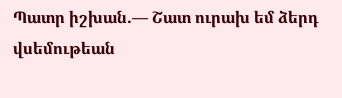Պատր իշխան.— Շատ ուրախ եմ ձերդ վսեմութեան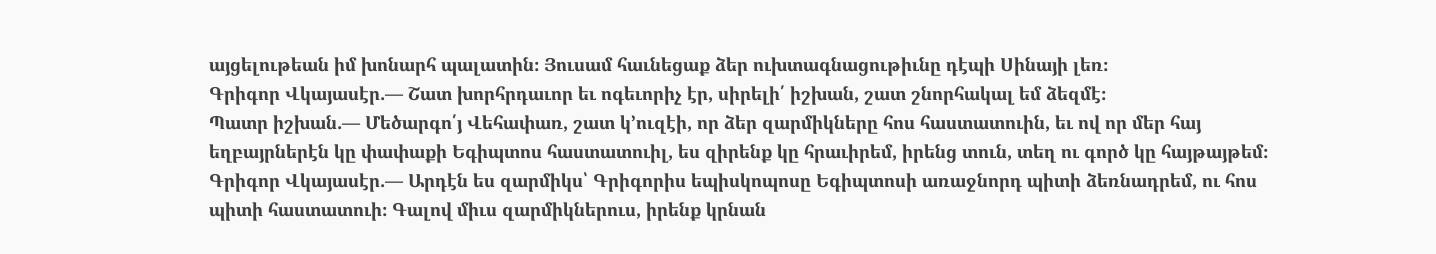այցելութեան իմ խոնարհ պալատին։ Յուսամ հաւնեցաք ձեր ուխտագնացութիւնը դէպի Սինայի լեռ։
Գրիգոր Վկայասէր.— Շատ խորհրդաւոր եւ ոգեւորիչ էր, սիրելի՛ իշխան, շատ շնորհակալ եմ ձեզմէ։
Պատր իշխան.— Մեծարգո՛յ Վեհափառ, շատ կ՚ուզէի, որ ձեր զարմիկները հոս հաստատուին, եւ ով որ մեր հայ եղբայրներէն կը փափաքի Եգիպտոս հաստատուիլ, ես զիրենք կը հրաւիրեմ, իրենց տուն, տեղ ու գործ կը հայթայթեմ։
Գրիգոր Վկայասէր.— Արդէն ես զարմիկս՝ Գրիգորիս եպիսկոպոսը Եգիպտոսի առաջնորդ պիտի ձեռնադրեմ, ու հոս պիտի հաստատուի։ Գալով միւս զարմիկներուս, իրենք կրնան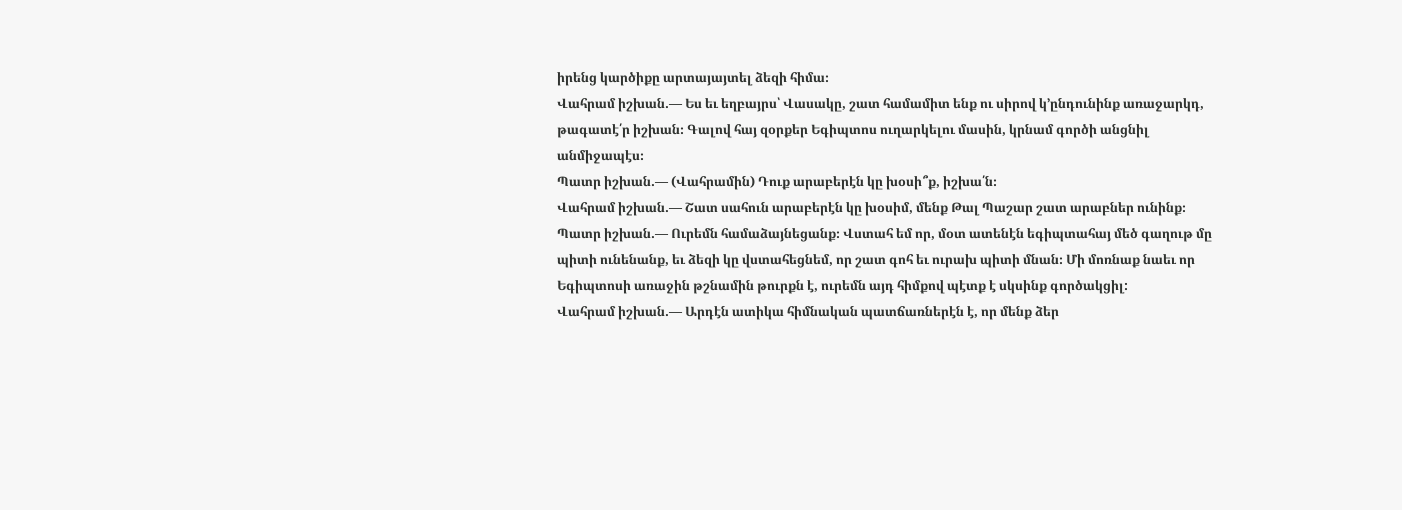իրենց կարծիքը արտայայտել ձեզի հիմա։
Վահրամ իշխան.— Ես եւ եղբայրս՝ Վասակը, շատ համամիտ ենք ու սիրով կ՚ընդունինք առաջարկդ, թագատէ՛ր իշխան։ Գալով հայ զօրքեր Եգիպտոս ուղարկելու մասին, կրնամ գործի անցնիլ անմիջապէս։
Պատր իշխան.— (Վահրամին) Դուք արաբերէն կը խօսի՞ք, իշխա՛ն։
Վահրամ իշխան.— Շատ սահուն արաբերէն կը խօսիմ, մենք Թալ Պաշար շատ արաբներ ունինք։
Պատր իշխան.— Ուրեմն համաձայնեցանք։ Վստահ եմ որ, մօտ ատենէն եգիպտահայ մեծ գաղութ մը պիտի ունենանք, եւ ձեզի կը վստահեցնեմ, որ շատ գոհ եւ ուրախ պիտի մնան։ Մի մոռնաք նաեւ որ Եգիպտոսի առաջին թշնամին թուրքն է, ուրեմն այդ հիմքով պէտք է սկսինք գործակցիլ:
Վահրամ իշխան.— Արդէն ատիկա հիմնական պատճառներէն է, որ մենք ձեր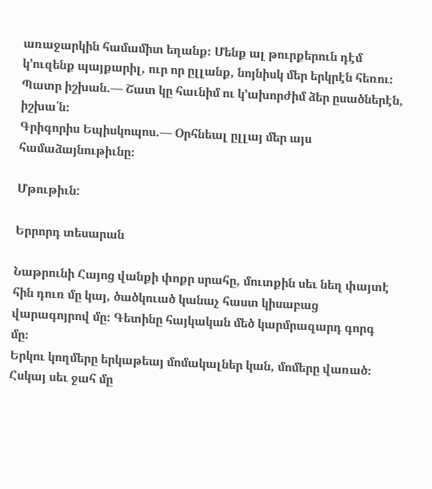առաջարկին համամիտ եղանք։ Մենք ալ թուրքերուն դէմ կ՚ուզենք պայքարիլ, ուր որ ըլլանք, նոյնիսկ մեր երկրէն հեռու։
Պատր իշխան.— Շատ կը հաւնիմ ու կ՚ախորժիմ ձեր ըսածներէն, իշխա՛ն։
Գրիգորիս Եպիսկոպոս.— Օրհնեալ ըլլայ մեր այս համաձայնութիւնը։

Մթութիւն:

Երրորդ տեսարան

Նաթրունի Հայոց վանքի փոքր սրահը, մուտքին սեւ նեղ փայտէ հին դուռ մը կայ, ծածկուած կանաչ հաստ կիսաբաց վարագոյրով մը։ Գետինը հայկական մեծ կարմրազարդ գորգ մը։
Երկու կողմերը երկաթեայ մոմակալներ կան, մոմերը վառած։ Հսկայ սեւ ջահ մը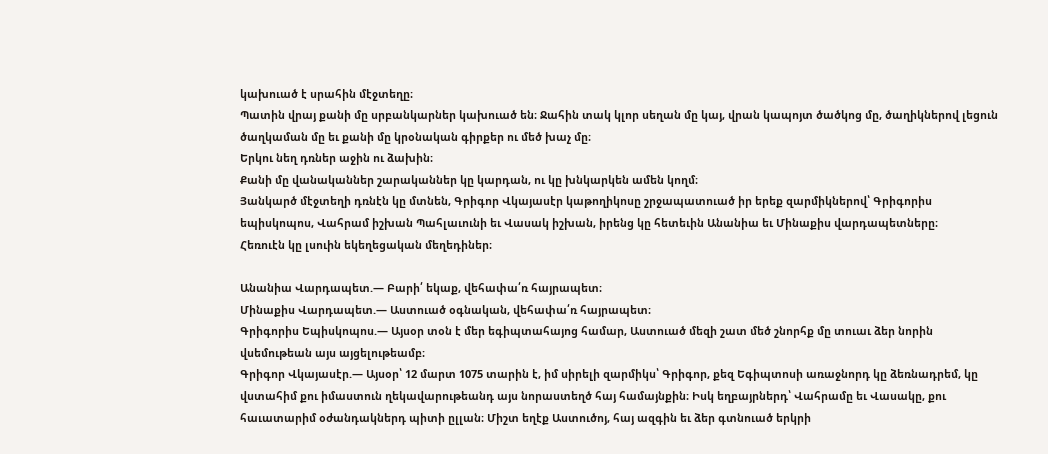կախուած է սրահին մէջտեղը։
Պատին վրայ քանի մը սրբանկարներ կախուած են։ Ջահին տակ կլոր սեղան մը կայ, վրան կապոյտ ծածկոց մը, ծաղիկներով լեցուն ծաղկաման մը եւ քանի մը կրօնական գիրքեր ու մեծ խաչ մը։
Երկու նեղ դռներ աջին ու ձախին։
Քանի մը վանականներ շարականներ կը կարդան, ու կը խնկարկեն ամեն կողմ։
Յանկարծ մէջտեղի դռնէն կը մտնեն, Գրիգոր Վկայասէր կաթողիկոսը շրջապատուած իր երեք զարմիկներով՝ Գրիգորիս եպիսկոպոս, Վահրամ իշխան Պահլաւունի եւ Վասակ իշխան, իրենց կը հետեւին Անանիա եւ Մինաքիս վարդապետները։
Հեռուէն կը լսուին եկեղեցական մեղեդիներ։

Անանիա Վարդապետ.— Բարի՛ եկաք, վեհափա՛ռ հայրապետ։
Մինաքիս Վարդապետ.— Աստուած օգնական, վեհափա՛ռ հայրապետ։
Գրիգորիս Եպիսկոպոս.— Այսօր տօն է մեր եգիպտահայոց համար, Աստուած մեզի շատ մեծ շնորհք մը տուաւ ձեր նորին վսեմութեան այս այցելութեամբ։
Գրիգոր Վկայասէր.— Այսօր՝ 12 մարտ 1075 տարին է, իմ սիրելի զարմիկս՝ Գրիգոր, քեզ Եգիպտոսի առաջնորդ կը ձեռնադրեմ, կը վստահիմ քու իմաստուն ղեկավարութեանդ այս նորաստեղծ հայ համայնքին։ Իսկ եղբայրներդ՝ Վահրամը եւ Վասակը, քու հաւատարիմ օժանդակներդ պիտի ըլլան։ Միշտ եղէք Աստուծոյ, հայ ազգին եւ ձեր գտնուած երկրի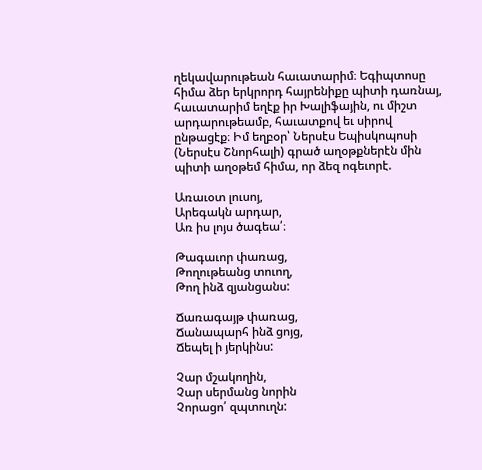ղեկավարութեան հաւատարիմ։ Եգիպտոսը հիմա ձեր երկրորդ հայրենիքը պիտի դառնայ, հաւատարիմ եղէք իր Խալիֆային, ու միշտ արդարութեամբ, հաւատքով եւ սիրով ընթացէք։ Իմ եղբօր՝ Ներսէս Եպիսկոպոսի (Ներսէս Շնորհալի) գրած աղօթքներէն մին պիտի աղօթեմ հիմա, որ ձեզ ոգեւորէ.

Առաւօտ լուսոյ,
Արեգակն արդար,
Առ իս լոյս ծագեա՛։

Թագաւոր փառաց,
Թողութեանց տուող,
Թող ինձ զյանցանս:

Ճառագայթ փառաց,
Ճանապարհ ինձ ցոյց,
Ճեպել ի յերկինս:

Չար մշակողին,
Չար սերմանց նորին
Չորացո՛ զպտուղն: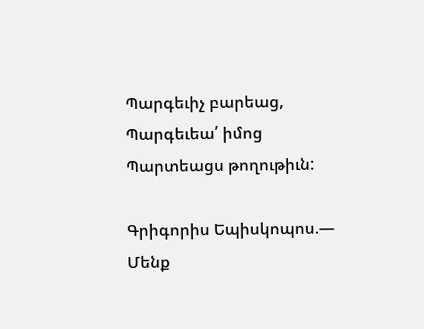Պարգեւիչ բարեաց,
Պարգեւեա՛ իմոց
Պարտեացս թողութիւն:

Գրիգորիս Եպիսկոպոս.— Մենք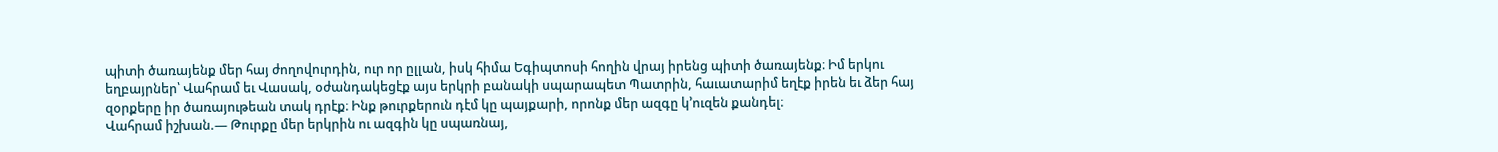պիտի ծառայենք մեր հայ ժողովուրդին, ուր որ ըլլան, իսկ հիմա Եգիպտոսի հողին վրայ իրենց պիտի ծառայենք։ Իմ երկու եղբայրներ՝ Վահրամ եւ Վասակ, օժանդակեցէք այս երկրի բանակի սպարապետ Պատրին, հաւատարիմ եղէք իրեն եւ ձեր հայ զօրքերը իր ծառայութեան տակ դրէք։ Ինք թուրքերուն դէմ կը պայքարի, որոնք մեր ազգը կ՚ուզեն քանդել։
Վահրամ իշխան.— Թուրքը մեր երկրին ու ազգին կը սպառնայ,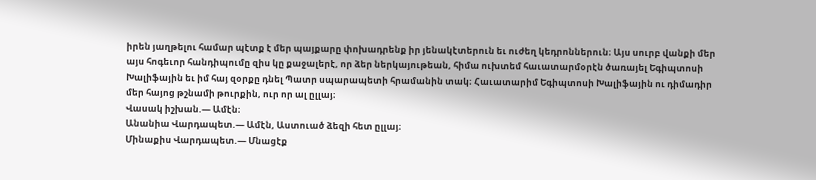իրեն յաղթելու համար պէտք է մեր պայքարը փոխադրենք իր յենակէտերուն եւ ուժեղ կեդրոններուն։ Այս սուրբ վանքի մեր այս հոգեւոր հանդիպումը զիս կը քաջալերէ, որ ձեր ներկայութեան, հիմա ուխտեմ հաւատարմօրէն ծառայել Եգիպտոսի Խալիֆային եւ իմ հայ զօրքը դնել Պատր սպարապետի հրամանին տակ։ Հաւատարիմ Եգիպտոսի Խալիֆային ու դիմադիր մեր հայոց թշնամի թուրքին, ուր որ ալ ըլլայ։
Վասակ իշխան.— Ամէն։
Անանիա Վարդապետ.— Ամէն, Աստուած ձեզի հետ ըլլայ։
Մինաքիս Վարդապետ.— Մնացէք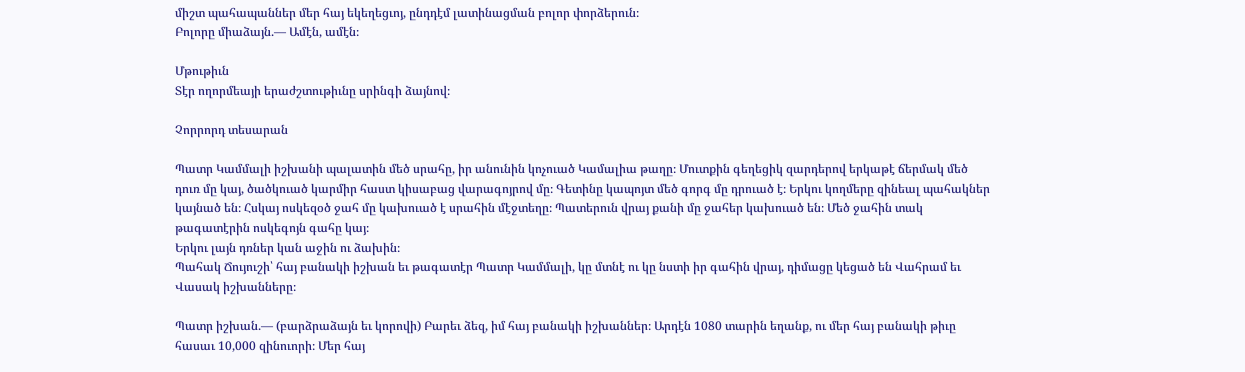միշտ պահապաններ մեր հայ եկեղեցւոյ, ընդդէմ լատինացման բոլոր փորձերուն։
Բոլորը միաձայն.— Ամէն, ամէն։

Մթութիւն
Տէր ողորմեայի երաժշտութիւնը սրինգի ձայնով։

Չորրորդ տեսարան

Պատր Կամմալի իշխանի պալատին մեծ սրահը, իր անունին կոչուած Կամալիա թաղը։ Մուտքին գեղեցիկ զարդերով երկաթէ ճերմակ մեծ դուռ մը կայ, ծածկուած կարմիր հաստ կիսաբաց վարագոյրով մը։ Գետինը կապոյտ մեծ գորգ մը դրուած է։ Երկու կողմերը զինեալ պահակներ կայնած են։ Հսկայ ոսկեզօծ ջահ մը կախուած է սրահին մէջտեղը։ Պատերուն վրայ քանի մը ջահեր կախուած են։ Մեծ ջահին տակ թագատէրին ոսկեգոյն գահը կայ։
Երկու լայն դռներ կան աջին ու ձախին։
Պահակ Ճույուշի՝ հայ բանակի իշխան եւ թագատէր Պատր Կամմալի, կը մտնէ ու կը նստի իր գահին վրայ, դիմացը կեցած են Վահրամ եւ Վասակ իշխանները։

Պատր իշխան.— (բարձրաձայն եւ կորովի) Բարեւ ձեզ, իմ հայ բանակի իշխաններ։ Արդէն 1080 տարին եղանք, ու մեր հայ բանակի թիւը հասաւ 10,000 զինուորի։ Մեր հայ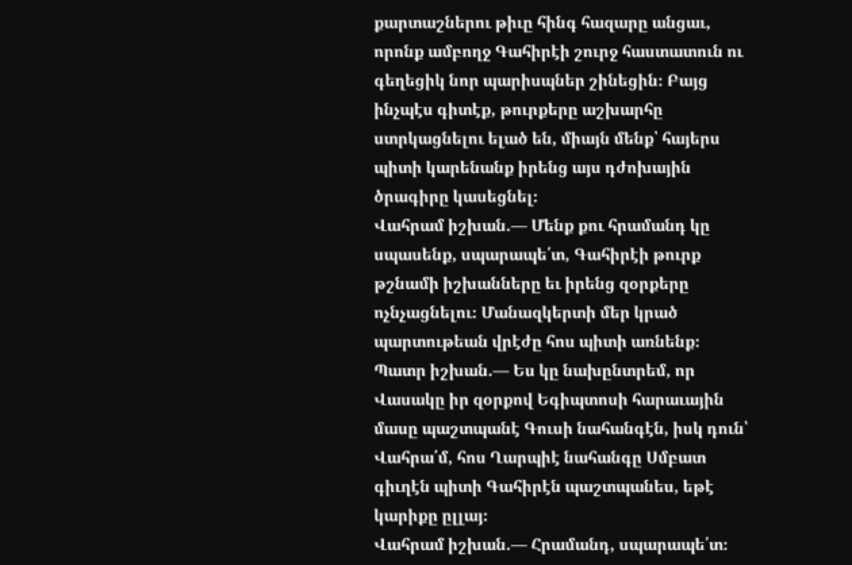քարտաշներու թիւը հինգ հազարը անցաւ, որոնք ամբողջ Գահիրէի շուրջ հաստատուն ու գեղեցիկ նոր պարիսպներ շինեցին։ Բայց ինչպէս գիտէք, թուրքերը աշխարհը ստրկացնելու ելած են, միայն մենք՝ հայերս պիտի կարենանք իրենց այս դժոխային ծրագիրը կասեցնել։
Վահրամ իշխան.— Մենք քու հրամանդ կը սպասենք, սպարապե՛տ, Գահիրէի թուրք թշնամի իշխանները եւ իրենց զօրքերը ոչնչացնելու։ Մանազկերտի մեր կրած պարտութեան վրէժը հոս պիտի առնենք։
Պատր իշխան.— Ես կը նախընտրեմ, որ Վասակը իր զօրքով Եգիպտոսի հարաւային մասը պաշտպանէ Գուսի նահանգէն, իսկ դուն՝ Վահրա՛մ, հոս Ղարպիէ նահանգը Սմբատ գիւղէն պիտի Գահիրէն պաշտպանես, եթէ կարիքը ըլլայ։
Վահրամ իշխան.— Հրամանդ, սպարապե՛տ։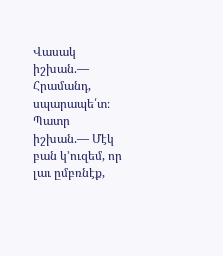Վասակ իշխան.— Հրամանդ, սպարապե՛տ։
Պատր իշխան.— Մէկ բան կ՚ուզեմ, որ լաւ ըմբռնէք,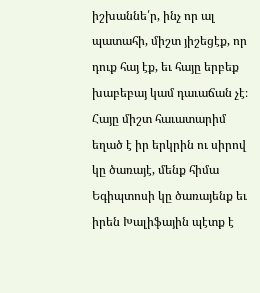իշխաննե՛ր, ինչ որ ալ պատահի, միշտ յիշեցէք, որ դուք հայ էք, եւ հայը երբեք խաբեբայ կամ դաւաճան չէ։ Հայը միշտ հաւատարիմ եղած է իր երկրին ու սիրով կը ծառայէ, մենք հիմա Եգիպտոսի կը ծառայենք եւ իրեն Խալիֆային պէտք է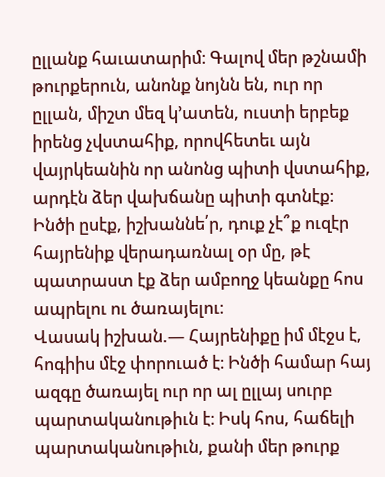ըլլանք հաւատարիմ։ Գալով մեր թշնամի թուրքերուն, անոնք նոյնն են, ուր որ ըլլան, միշտ մեզ կ՚ատեն, ուստի երբեք իրենց չվստահիք, որովհետեւ այն վայրկեանին որ անոնց պիտի վստահիք, արդէն ձեր վախճանը պիտի գտնէք։ Ինծի ըսէք, իշխաննե՛ր, դուք չէ՞ք ուզէր հայրենիք վերադառնալ օր մը, թէ պատրաստ էք ձեր ամբողջ կեանքը հոս ապրելու ու ծառայելու։
Վասակ իշխան.— Հայրենիքը իմ մէջս է, հոգիիս մէջ փորուած է։ Ինծի համար հայ ազգը ծառայել ուր որ ալ ըլլայ սուրբ պարտականութիւն է։ Իսկ հոս, հաճելի պարտականութիւն, քանի մեր թուրք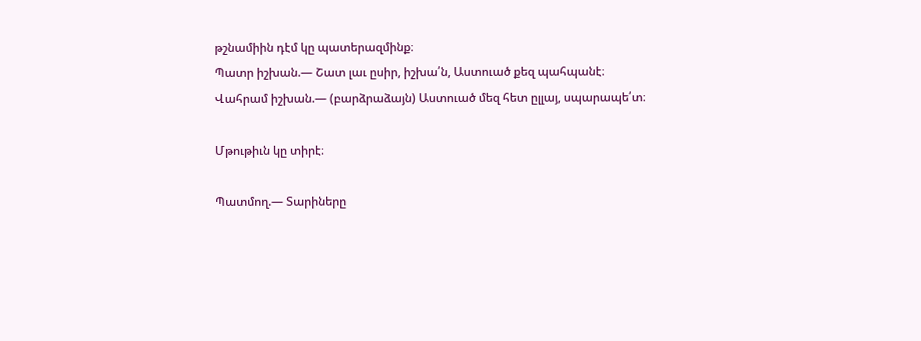թշնամիին դէմ կը պատերազմինք։
Պատր իշխան.— Շատ լաւ ըսիր, իշխա՛ն, Աստուած քեզ պահպանէ։
Վահրամ իշխան.— (բարձրաձայն) Աստուած մեզ հետ ըլլայ, սպարապե՛տ։

Մթութիւն կը տիրէ։

Պատմող.— Տարիները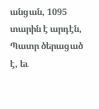անցան, 1095 տարին է արդէն, Պատր ծերացած է, եւ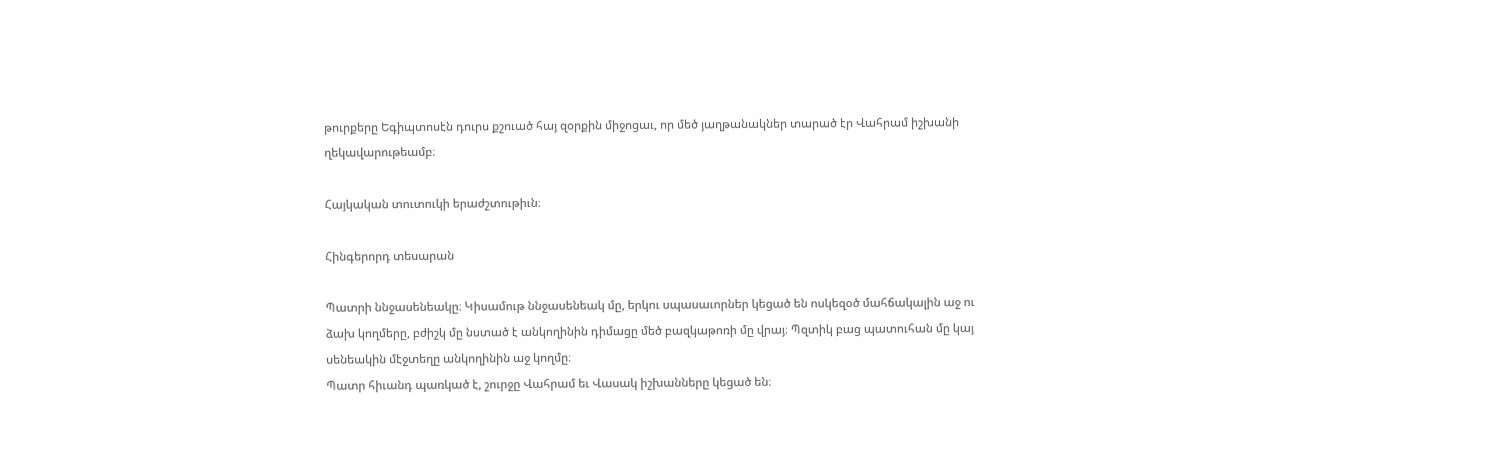թուրքերը Եգիպտոսէն դուրս քշուած հայ զօրքին միջոցաւ, որ մեծ յաղթանակներ տարած էր Վահրամ իշխանի ղեկավարութեամբ։

Հայկական տուտուկի երաժշտութիւն։

Հինգերորդ տեսարան

Պատրի ննջասենեակը։ Կիսամութ ննջասենեակ մը, երկու սպասաւորներ կեցած են ոսկեզօծ մահճակալին աջ ու ձախ կողմերը, բժիշկ մը նստած է անկողինին դիմացը մեծ բազկաթոռի մը վրայ։ Պզտիկ բաց պատուհան մը կայ սենեակին մէջտեղը անկողինին աջ կողմը։
Պատր հիւանդ պառկած է, շուրջը Վահրամ եւ Վասակ իշխանները կեցած են։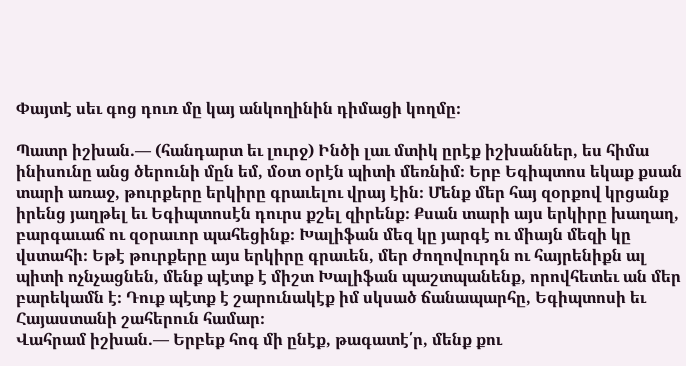Փայտէ սեւ գոց դուռ մը կայ անկողինին դիմացի կողմը։

Պատր իշխան.— (հանդարտ եւ լուրջ) Ինծի լաւ մտիկ ըրէք իշխաններ, ես հիմա ինիսունը անց ծերունի մըն եմ, մօտ օրէն պիտի մեռնիմ։ Երբ Եգիպտոս եկաք քսան տարի առաջ, թուրքերը երկիրը գրաւելու վրայ էին։ Մենք մեր հայ զօրքով կրցանք իրենց յաղթել եւ Եգիպտոսէն դուրս քշել զիրենք։ Քսան տարի այս երկիրը խաղաղ, բարգաւաճ ու զօրաւոր պահեցինք։ Խալիֆան մեզ կը յարգէ ու միայն մեզի կը վստահի։ Եթէ թուրքերը այս երկիրը գրաւեն, մեր ժողովուրդն ու հայրենիքն ալ պիտի ոչնչացնեն, մենք պէտք է միշտ Խալիֆան պաշտպանենք, որովհետեւ ան մեր բարեկամն է։ Դուք պէտք է շարունակէք իմ սկսած ճանապարհը, Եգիպտոսի եւ Հայաստանի շահերուն համար։
Վահրամ իշխան.— Երբեք հոգ մի ընէք, թագատէ՛ր, մենք քու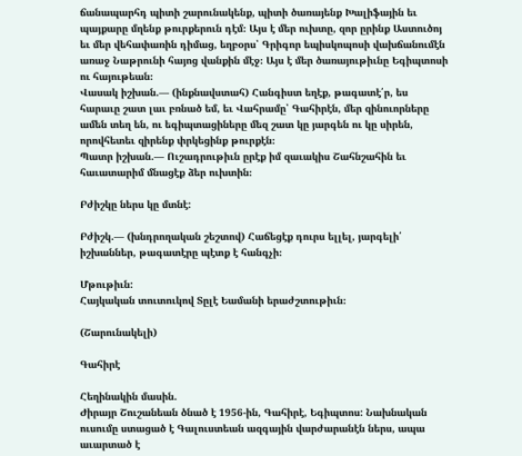ճանապարհդ պիտի շարունակենք, պիտի ծառայենք Խալիֆային եւ պայքարը մղենք թուրքերուն դէմ։ Այս է մեր ուխտը, զոր ըրինք Աստուծոյ եւ մեր վեհափառին դիմաց, եղբօրս՝ Գրիգոր եպիսկոպոսի վախճանումէն առաջ Նաթրունի հայոց վանքին մէջ։ Այս է մեր ծառայութիւնը Եգիպտոսի ու հայութեան։
Վասակ իշխան.— (ինքնավստահ) Հանգիստ եղէք, թագատէ՛ր, ես հարաւը շատ լաւ բռնած եմ, եւ Վահրամը՝ Գահիրէն, մեր զինուորները ամեն տեղ են, ու եգիպտացիները մեզ շատ կը յարգեն ու կը սիրեն, որովհետեւ զիրենք փրկեցինք թուրքէն։
Պատր իշխան.— Ուշադրութիւն ըրէք իմ զաւակիս Շահնշահին եւ հաւատարիմ մնացէք ձեր ուխտին։

Բժիշկը ներս կը մտնէ:

Բժիշկ.— (խնդրողական շեշտով) Հաճեցէք դուրս ելլել, յարգելի՛ իշխաններ, թագատէրը պէտք է հանգչի։

Մթութիւն:
Հայկական տուտուկով Տըլէ Եամանի երաժշտութիւն։

(Շարունակելի)

Գահիրէ

Հեղինակին մասին.
Ժիրայր Շուշանեան ծնած է 1956-ին, Գահիրէ, Եգիպտոս: Նախնական ուսումը ստացած է Գալուստեան ազգային վարժարանէն ներս, ապա աւարտած է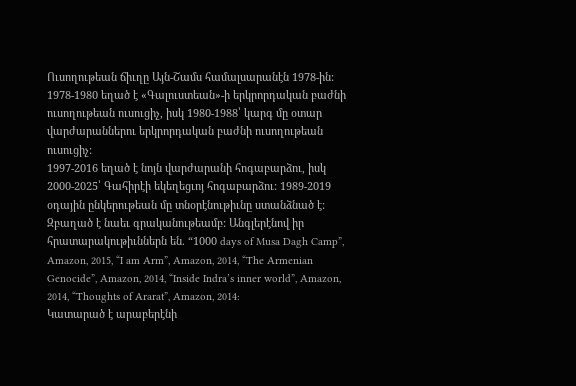Ուսողութեան ճիւղը Այն-Շամս համալսարանէն 1978-ին:
1978-1980 եղած է «Գալուստեան»-ի երկրորդական բաժնի ուսողութեան ուսուցիչ, իսկ 1980-1988՝ կարգ մը օտար վարժարաններու երկրորդական բաժնի ուսողութեան ուսուցիչ:
1997-2016 եղած է նոյն վարժարանի հոգաբարձու, իսկ 2000-2025՝ Գահիրէի եկեղեցւոյ հոգաբարձու: 1989-2019 օդային ընկերութեան մը տնօրէնութիւնը ստանձնած է:
Զբաղած է նաեւ գրականութեամբ: Անգլերէնով իր հրատարակութիւններն են. “1000 days of Musa Dagh Camp”, Amazon, 2015, “I am Arm”, Amazon, 2014, “The Armenian Genocide”, Amazon, 2014, “Inside Indra’s inner world”, Amazon, 2014, “Thoughts of Ararat”, Amazon, 2014:
Կատարած է արաբերէնի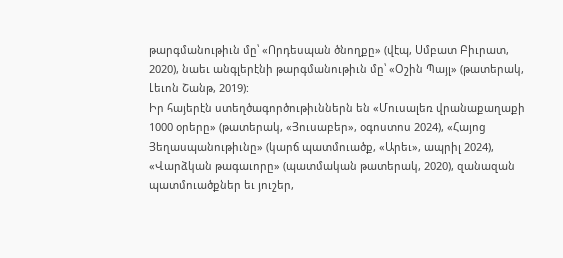թարգմանութիւն մը՝ «Որդեսպան ծնողքը» (վէպ, Սմբատ Բիւրատ, 2020), նաեւ անգլերէնի թարգմանութիւն մը՝ «Օշին Պայլ» (թատերակ, Լեւոն Շանթ, 2019):
Իր հայերէն ստեղծագործութիւններն են «Մուսալեռ վրանաքաղաքի 1000 օրերը» (թատերակ, «Յուսաբեր», օգոստոս 2024), «Հայոց Յեղասպանութիւնը» (կարճ պատմուածք, «Արեւ», ապրիլ 2024), «Վարձկան թագաւորը» (պատմական թատերակ, 2020), զանազան պատմուածքներ եւ յուշեր,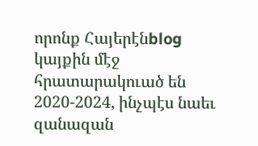որոնք Հայերէնblog կայքին մէջ հրատարակուած են 2020-2024, ինչպէս նաեւ զանազան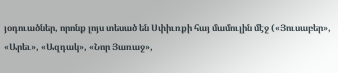յօդուածներ, որոնք լոյս տեսած են Սփիւռքի հայ մամուլին մէջ («Յուսաբեր», «Արեւ», «Ազդակ», «Նոր Յառաջ»,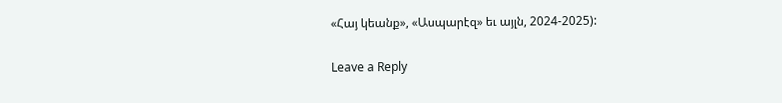«Հայ կեանք», «Ասպարէզ» եւ այլն, 2024-2025):

Leave a Reply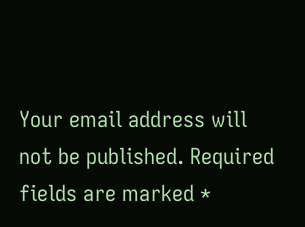Your email address will not be published. Required fields are marked *